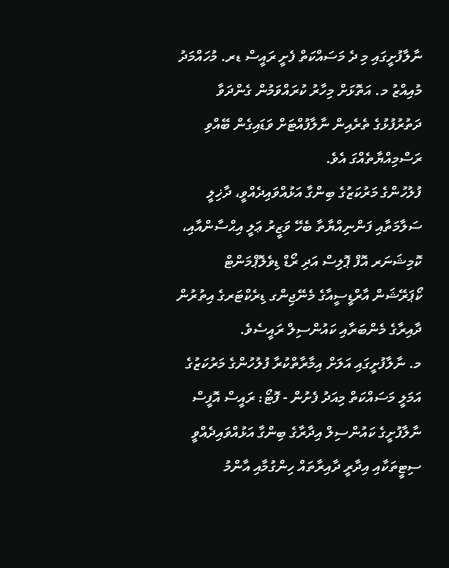ނާލާފުށީގައި މި ދެ މަސައްކަތް ފެށީ ރައީސް ޑރ. މުހައްމަދު މުއިއްޒު މ. އަތޮޅަށް މިހާރު ކުރައްވަމުން ގެންދަވާ ދަތުރުފުޅުގެ ތެރެއިން ނާލާފުއްޓަށް ވަޑައިގެން ބޭއްވި ރަސްމިއްޔާތެއްގަ އެވެ.
ފުލުހުންގެ މަރުކަޒުގެ ބިންގާ އަޅުއްވައިދެއްވީ، ދާޚިލީ ސަލާމަތާއި ފަންނިއްޔާތާ ބެހޭ ވަޒީރު ޢަލީ އިޙްސާންއާއި، ކޮމިޝަނަރ އޮފް ޕޮލިސް އަދި ރޯޑް ޑިވެލޮޕްމަންޓް ކޯޕަރޭޝަން އާރްޑީސީއާގެ މެނޭޖިންގ ޑިރެކްޓަރގެ އިތުރުން ދާއިރާގެ މެންބަރާއި ކައުންސިލް ރައީސެވެ.
މ. ނާލާފުށީގައި އަލަށް އިމާރާތްކުރާ ފުލުހުންގެ މަރުކަޒުގެ އަމަލީ މަސައްކަތް މިއަދު ފެށުން - ފޮޓޯ: ރައީސް އޮފީސް
ނާލާފުށީގެ ކައުންސިލް އިދާރާގެ ބިންގާ އަޅުއްވައިދެއްވީ ސިޓީތަކާއި އިދާރީ ދާއިރާތައް ހިންގުމާއި އާންމު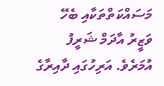މަސައްކަތްތަކާއި ބެހޭ ވަޒީރު އާދަމް ޝަރީފު އުމަރެވެ. އަރިހުގައި ދާއިރާގެ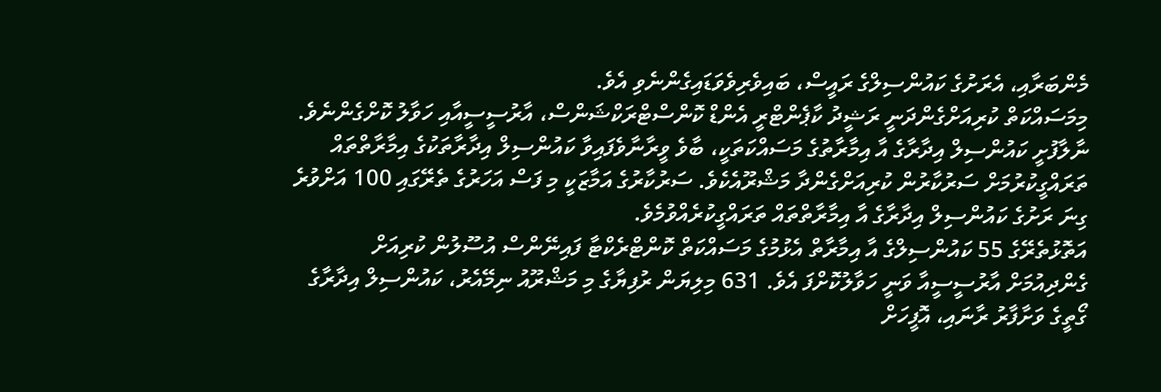މެންބަރާއި، އެރަށުގެ ކައުންސިލްގެ ރައީސް، ބައިވެރިވެވަޑައިގެންނެވި އެވެ.
މިމަސައްކަތް ކުރިއަށްގެންދަނީ ރަޝީދު ކާޕެންޓްރީ އެންޑް ކޮންސްޓްރަކްޝަންސް، އާރުސީސީއާއި ހަވާލު ކޮށްގެންނެވެ.
ނާލާފުށީ ކައުންސިލް އިދާރާގެ އާ އިމާރާތުގެ މަސައްކަތަކީ، ބާވެ ވީރާނާވެފައިވާ ކައުންސިލް އިދާރާތަކުގެ އިމާރާތްތައް ތަރައްގީކުރުމަށް ސަރުކާރުން ކުރިއަށްގެންދާ މަޝްރޫއެކެވެ. ސަރުކާރުގެ އަމާޒަކީ މި ފަސް އަހަރުގެ ތެރޭގައި 100 އަށްވުރެ ގިނަ ރަށުގެ ކައުންސިލް އިދާރާގެ އާ އިމާރާތްތައް ތަރައްގީކުރެއްވުމެވެ.
އަތޮޅުތެރޭގެ 55 ކައުންސިލްގެ އާ އިމާރާތް އެޅުމުގެ މަސައްކަތް ކޮންޓްރެކްޓާ ފައިނޭންސް އުސޫލުން ކުރިއަށް ގެންދިއުމަށް އާރުސީސީއާ ވަނީ ހަވާލުކޮށްފަ އެވެ. 631 މިލިޔަން ރުފިޔާގެ މި މަޝްރޫއު ނިމޭއެރު، ކައުންސިލް އިދާރާގެ ގޯތީގެ ވަށާފާރު ރާނައި، އޮފީހަށް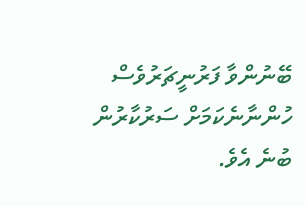ބޭނުންވާ ފަރުނީޗަރުވެސް ހުންނާނެކަމަށް ސަރުކާރުން ބުނެ އެވެ.